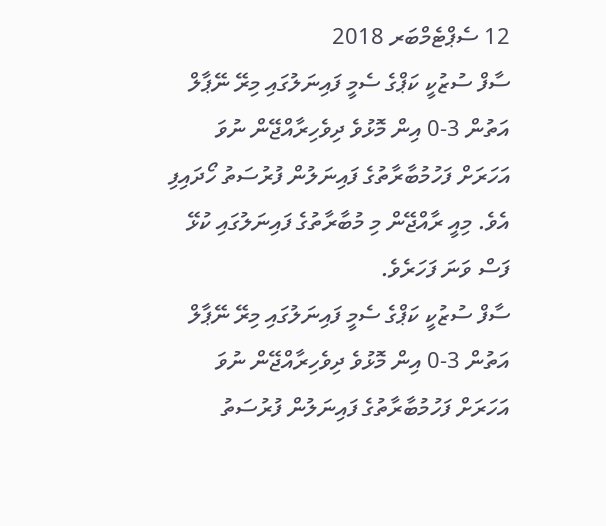12 ސެޕްޓެމްބަރ 2018
ސާފް ސުޒުކީ ކަޕްގެ ސެމީ ފައިނަލުގައި މިރޭ ނޭޕާލް އަތުން 3-0 އިން މޮޅުވެ ދިވެހިރާއްޖޭން ނުވަ އަހަރަށް ފަހުމުބާރާތުގެ ފައިނަލުން ފުރުސަތު ހޯދައިފި އެވެ. މިއީ ރާއްޖޭން މި މުބާރާތުގެ ފައިނަލުގައި ކުޅޭ ފަސް ވަނަ ފަހަރެވެ.
ސާފް ސުޒުކީ ކަޕްގެ ސެމީ ފައިނަލުގައި މިރޭ ނޭޕާލް އަތުން 3-0 އިން މޮޅުވެ ދިވެހިރާއްޖޭން ނުވަ އަހަރަށް ފަހުމުބާރާތުގެ ފައިނަލުން ފުރުސަތު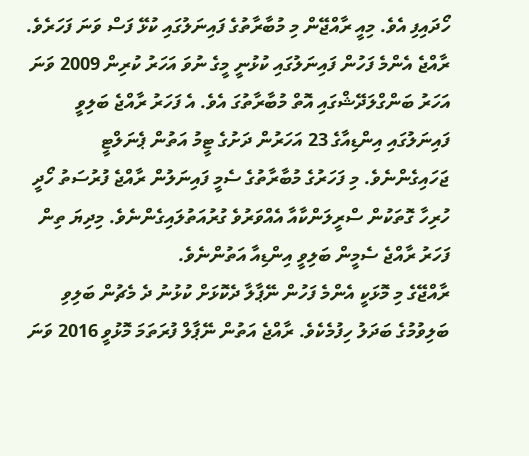ހޯދައިފި އެވެ. މިއީ ރާއްޖޭން މި މުބާރާތުގެ ފައިނަލުގައި ކުޅޭ ފަސް ވަނަ ފަހަރެވެ.
ރާއްޖެ އެންމެ ފަހުން ފައިނަލުގައި ކުޅުނީ މީގެ ނުވަ އަހަރު ކުރިން 2009 ވަނަ އަހަރު ބަންގްލަދޭޝްގައި އޮތް މުބާރާތުގަ އެވެ. އެ ފަހަރު ރާއްޖެ ބަލިވީ ފައިނަލުގައި އިންޑިއާގެ 23 އަހަރުން ދަށުގެ ޓީމު އަތުން ޕެނަލްޓީ ޖަހައިގެންނެވެ. މި ފަހަރުގެ މުބާރާތުގެ ސެމީ ފައިނަލުން ރާއްޖެ ފުރުސަތު ހޯދީ ހުރިހާ ގޮތަކުން ސްރީލަންކާއާ އެއްވަރުވެ ގުރުއަތުލައިގެންނެވެ. މިދިޔަ ތިން ފަހަރު ރާއްޖެ ސެމީން ބަލިވީ އިންޑިއާ އަތުންނެވެ.
ރާއްޖޭގެ މި މޮޅަކީ އެންމެ ފަހުން ނޭޕާލާ ދެކޮޅަށް ކުޅުނު ދެ މެޗުން ބަލިވި ބަލިވުމުގެ ބަދަލު ހިފުމެކެވެ. ރާއްޖެ އަތުން ނޭޕާލް ފުރަތަމަ މޮޅުވީ 2016 ވަނަ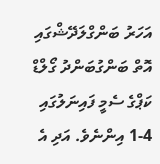އަހަރު ބަންގްލަދޭޝްގައި އޮތް ބަންގުބަންދު ގޯލްޑް ކަޕްގެ ސެމީ ފައިނަލުގައި 4-1 އިންނެވެ. އަދި އެ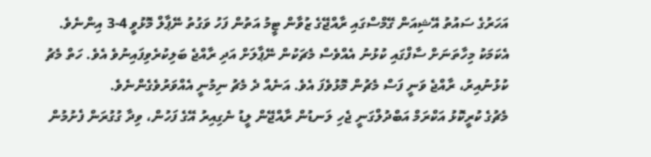އަހަރުގެ ސައުތު އޭޝިއަން ގޭމްސްގައި ރާއްޖޭގެ ޒުވާން ޓީމު އަތުން ފަހު ވަގުތު ނޭޕާލް މޮޅުވީ 4-3 އިންނެވެ. އެކަމަކު މިހާތަނަށް ސާފްގައި ކުޅުނު އެއްވެސް މެޗަކުން ނޭޕާލަށް އަދި ރާއްޖެ ބަލިކުރެވިފައިނުވެ އެވެ. ހަތް މެޗު ކުޅުނުއިރު، ރާއްޖެ ވަނީ ފަސް މެޗުން މޮޅުވެފަ އެވެ. އަނެއް ދެ މެޗު ނިމުނީ އެއްވަރުވެގެންނެވެ.
މެޗުގެ ކުރީކޮޅު އަކްރަމް އަބްދުލްގަނީ ޖެހި ލަނޑުން ރާއްޖޭން ލީޑު ނެގިއިރު އޭގެ ފަހުން، ވިދާ ގުގުރަން ފެށުމުން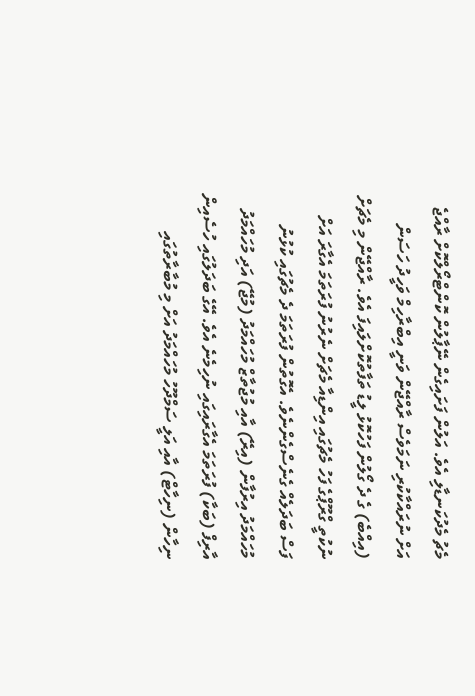މެޗު މެދުކަނޑާލި އެވެ. އަލުން ފަށައިގެން ނޭޕާލުން ކޮންޓްރޯލްކޮށް ރާއްޖެ އަށް ނުރައްކާކުރި ނަމަވެސް ރާއްޖޭން ވަނީ އިބްރާހިމް ވަހީދު ހަސަން (އިއްބެ) ގެ ދެ ގޯލުން ފަހުކޮޅު ލީޑު ތަފާތުކޮށްލައިފަ އެވެ. ރާއްޖޭން މި މެޗަށް ނުކުތީ ގްރޫޕްގެ ފަހު މެޗުގައި އިންޑިއާ މެޗަށް ނެރުނު ފުރަތަމަ އެގާރަ އަށް ފަސް ބަދަލެއް ގެނެސްގެންނެވެ. އެގޮތުން ފުރަތަމަ ދެ މެޗުގައި ކުޅުނު މުހައްމަދު އިރުފާން (އިރޭ) އާއި މުޖުތާޒް މުހައްމަދު (މުޖޭ) އަދި މުހައްމަދު އާރިފް (ބަކާ) ފުރަތަމަ އެގާރައިގައި ނުހިމެނެ އެވެ. އޭގެ ބަދަލުގައި ހުސެއިން ނިހާން (ނިހާޓް) އާއި އަލީ ސަމްދޫހު މުހައްމަދު އަށް މި މުބާރާތުގައި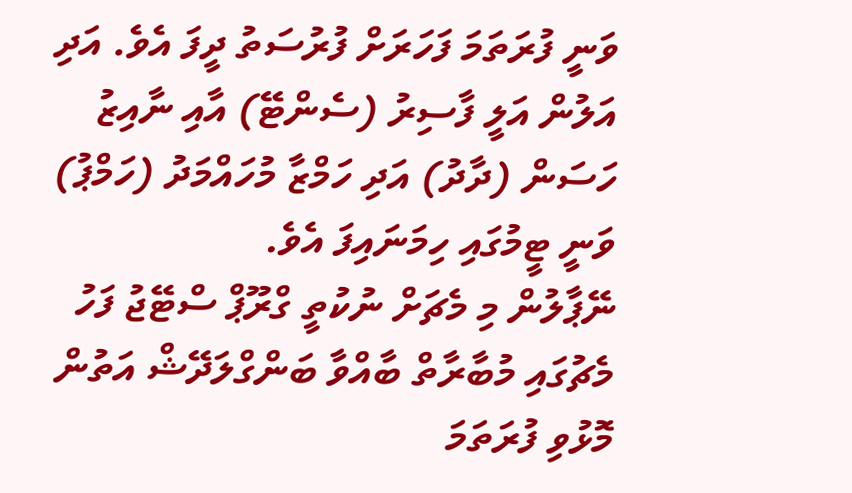ވަނީ ފުރަތަމަ ފަހަރަށް ފުރުސަތު ދީފަ އެވެ. އަދި އަލުން އަލީ ފާސިރު (ސެންޓޭ) އާއި ނާއިޒު ހަސަން (ދާދު) އަދި ހަމްޒާ މުހައްމަދު (ހަމްޕު) ވަނީ ޓީމުގައި ހިމަނައިފަ އެވެ.
ނޭޕާލުން މި މެޗަށް ނުކުތީ ގްރޫޕް ސްޓޭޖު ފަހު މެޗުގައި މުބާރާތް ބާއްވާ ބަންގްލަދޭޝް އަތުން މޮޅުވި ފުރަތަމަ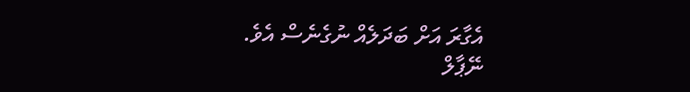އެގާރަ އަށް ބަދަލެއް ނުގެނެސް އެވެ.
ނޭޕާލް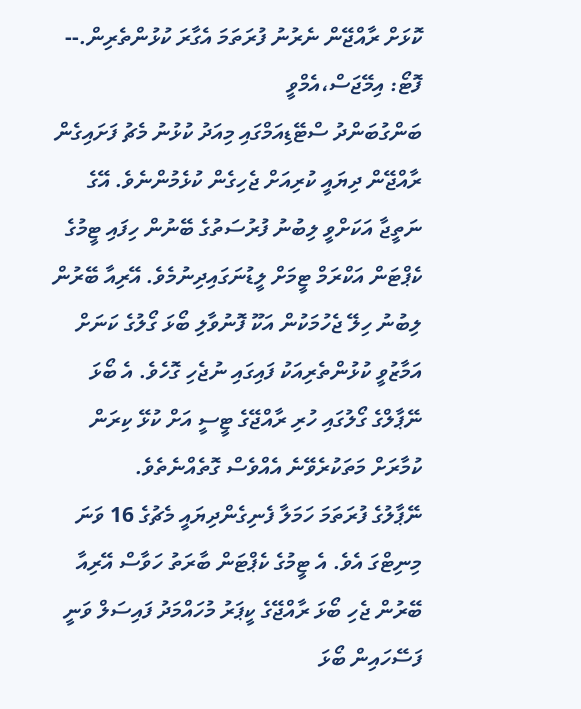ކޮޅަށް ރާއްޖޭން ނެރުނު ފުރަތަމަ އެގާރަ ކުޅުންތެރިން.-- ފޮޓޯ: އިމޭޖަސް،އެމްވީ
ބަންގުބަންދު ސްޓޭޑިއަމްގައި މިއަދު ކުޅުނު މެޗު ފަށައިގެން ރާއްޖޭން ދިޔައީ ކުރިއަށް ޖެހިގެން ކުޅެމުންނެވެ. އޭގެ ނަތީޖާ އަކަށްވީ ލިބުނު ފުރުސަތުގެ ބޭނުން ހިފައި ޓީމުގެ ކެޕްޓަން އަކްރަމް ޓީމަށް ލީޑުނަގައިދިނުމެވެ. އޭރިއާ ބޭރުން ލިބުނު ހިލޭ ޖެހުމަކުން އަކޫ ފޮނުވާލި ބޯޅަ ގޯލުގެ ކަނަށް އަމާޒުވީ ކުޅުންތެރިއަކު ފައިގައި ނުޖެހި ގޮހެވެ. އެ ބޯޅަ ނޭޕާލްގެ ގޯލުގައި ހުރި ރާއްޖޭގެ ޓީސީ އަށް ކުޅޭ ކިރަން ކުމާރަށް މަތަކުރެވޭނެ އެއްވެސް ގޮތެއްނެތެވެ.
ނޭޕާލުގެ ފުރަތަމަ ހަމަލާ ފެނިގެންދިޔައީ މެޗުގެ 16 ވަނަ މިނިޓްގަ އެވެ. އެ ޓީމުގެ ކެޕްޓަން ބާރަތު ހަވާސް އޭރިއާ ބޭރުން ޖެހި ބޯޅަ ރާއްޖޭގެ ކީޕަރު މުހައްމަދު ފައިސަލް ވަނީ ފަސޭހައިން ބޯޅަ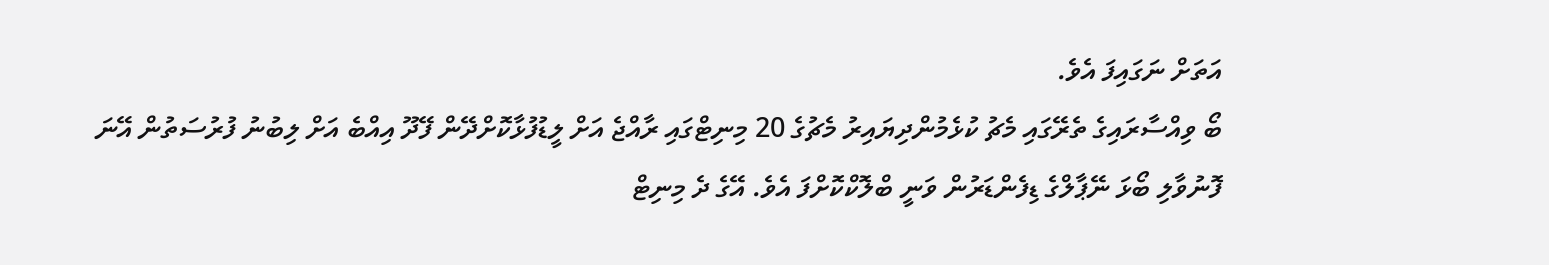އަތަށް ނަގައިފަ އެވެ.
ބޯ ވިއްސާރައިގެ ތެރޭގައި މެޗު ކުޅެމުންދިޔައިރު މެޗުގެ 20 މިނިޓްގައި ރާއްޖެ އަށް ލީޑުފުޅާކޮށްދޭން ފޭދޫ އިއްބެ އަށް ލިބުނު ފުރުސަތުން އޭނަ ފޮނުވާލި ބޯޅަ ނޭޕާލްގެ ޑިފެންޑަރުން ވަނީ ބްލޮކްކޮށްފަ އެވެ. އޭގެ ދެ މިނިޓް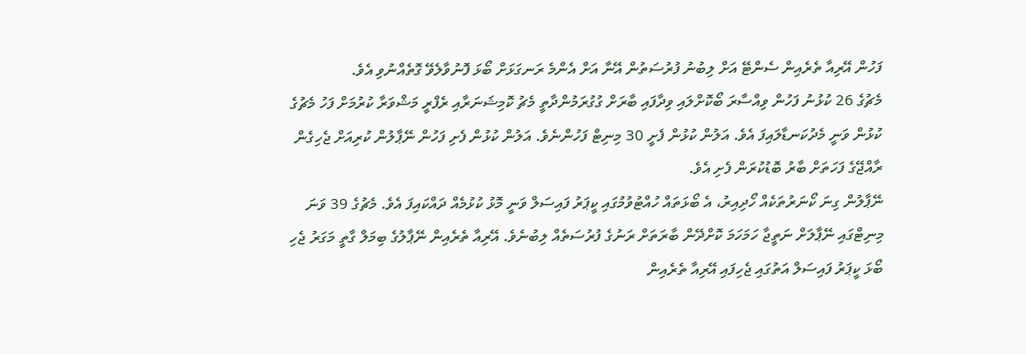ފަހުން އޭރިއާ ތެރެއިން ސެންޓޭ އަށް ލިބުނު ފުރުސަތުން އޭނާ އަށް އެންމެ ރަނގަޅަށް ބޯޅަ ފޮނުވާލެވޭ ގޮތެއްނުވި އެވެ.
މެޗުގެ 26 ކުޅުނު ފަހުން ވިއްސާރަ ބޯކޮށްލައި ވިދާފައި ބާރަށް ގުގުރަމުންދާތީ މެޗު ކޮމިޝަނަރާއި ރެފްރީ މަޝްވަރާ ކުރުމަށް ފަހު މެޗުގެ ކުޅުން ވަނީ މެދުކަނޑާލައިފަ އެވެ. އަލުން ކުޅުން ފެށީ 30 މިނިޓް ފަހުންނެވެ. އަލުން ކުޅުން ފެށި ފަހުން ނޭޕާލުން ކުރިއަށް ޖެހިގެން ރާއްޖޭގެ ފަހަތަށް ބާރު ބޮޑުކުރަން ފެށި އެވެ.
ނޭޕާލުން ގިނަ ކޯނަރުތަކެއް ހޯދިއިރު، އެ ބޯޅަތައް ހުއްޓުވުމުގައި ކީޕަރު ފައިސަލް ވަނީ މޮޅު ކުޅުމެއް ދައްކައިފަ އެވެ. މެޗުގެ 39 ވަނަ މިނިޓްގައި ނޭޕާލަށް ނަތީޖާ ހަމަހަމަ ކޮށްދޭން ބާރަތަށް ރަނުގެ ފުރުސަތެއް ލިބުނެވެ. އޭރިއާ ތެރެއިން ނޭޕާލުގެ ބިމަލް ގާތީ މަގަރު ޖެހި ބޯޅަ ކީޕަރު ފައިސަލް އަތުގައި ޖެހިފައި އޭރިއާ ތެރެއިން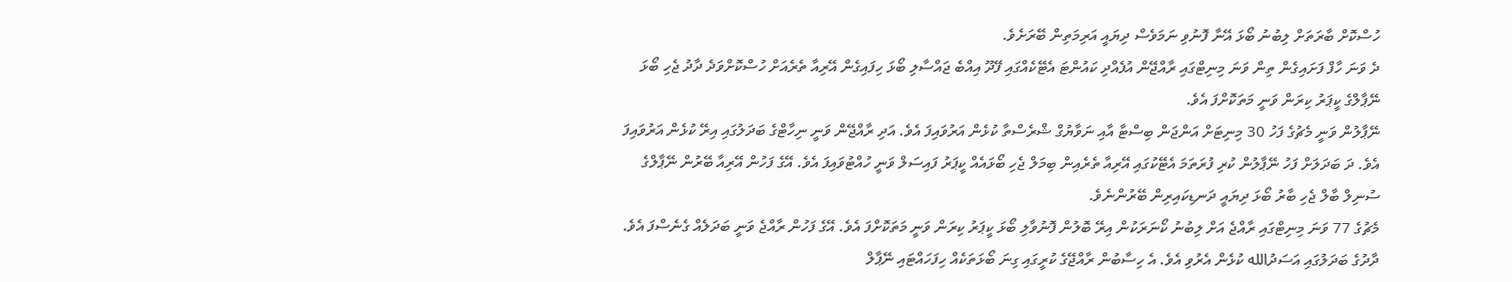ހުސްކޮށް ބާރަތަށް ލިބުނު ބޯޅަ އޭނާ ފޮނުވި ނަމަވެސް ދިޔައީ އަރިމަތިން ބޭރަށެވެ.
ދެ ވަނަ ހާފް ފަށައިގެން ތިން ވަނަ މިނިޓްގައި ރާއްޖޭން އުފެއްދި ކައުންޓަ އެޓޭކެއްގައި ފޭދޫ އިއްބެ ޖައްސާލި ބޯޅަ ހިފައިގެން އޭރިއާ ތެރެއަށް ހުސްކޮށްވަދެ ދާދު ޖެހި ބޯޅަ ނޭޕާލްގެ ކީޕަރު ކިރަން ވަނީ މަތަކޮށްފަ އެވެ.
ނޭޕާލުން ވަނީ މެޗުގެ ފަހު 30 މިނިޓަށް އަންޖަން ބިސްޓާ އާއި ނަވާޔުގް ޝްރެސްތާ ކުޅެން އަރުވައިފަ އެވެ. އަދި ރާއްޖޭން ވަނީ ނިހާޓްގެ ބަދަލުގައި އިރޭ ކުޅެން އަރުވައިފަ އެވެ. ދަ ބަދަލަށް ފަހު ނޭޕާލުން ކުރި ފުރަތަމަ އެޓޭކުގައި އޭރިއާ ތެރެއިން ބިމަލް ޖެހި ބޯޅައެއް ކީޕަރު ފައިސަލް ވަނީ ހުއްޓުވައިފަ އެވެ. އޭގެ ފަހުން އޭރިއާ ބޭރުން ނޭޕާލްގެ ސުނިލް ބާލް ޖެހި ބާރު ބޯޅަ ދިޔައީ ދަނޑިކައިރިން ބޭރުންނެވެ.
މެޗުގެ 77 ވަނަ މިނިޓްގައި ރާއްޖެ އަށް ލިބުނު ކޯނަރަކުން އިރޭ ބޮލުން ފޮނުވާލި ބޯޅަ ކީޕަރު ކިރަން ވަނީ މަތަކޮށްފަ އެވެ. އޭގެ ފަހުން ރާއްޖެ ވަނީ ބަދަލެއް ގެނެސްފަ އެވެ. ދާދުގެ ބަދަލުގައި އަސަދުالله ކުޅެން އެރުވި އެވެ. އެ ހިސާބުން ރާއްޖޭގެ ކުރީގައި ގިނަ ބޯޅަތަކެއް ހިފަހައްޓައި ނޭޕާލް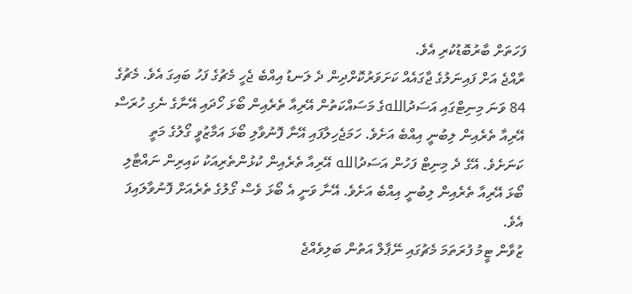ފަހަތަށް ބާރުބޮޑުކުރި އެވެ.
ރާއްޖެ އަށް ފައިނަލުގެ ޖާގައެއް ކަށަވަރުކޮށްދިން ދެ ލަނޑު އިއްބެ ޖެހީ މެޗުގެ ފަހު ބައިގަ އެވެ. މެޗުގެ 84 ވަނަ މިނިޓްގައި އަސަދުاللهގެ މަސައްކަތުން އޭރިއާ ތެރެއިން ބޯޅަ ހޯދައި އޭނާގެ ނެގި ހުރަސް އޭރިއާ ތެރެއިން ލިބުނީ އިއްބެ އަށެވެ. ހަމަޖެހިލާފައި އޭނާ ފޮނުވާލި ބޯޅަ އަމާޒުވީ ގޯލުގެ މަތީ ކަނަށެވެ. އޭގެ ދެ މިނިޓް ފަހުން އަސަދުالله އޭރިއާ ތެރެއިން ކުޅުންތެރިއަކު ކައިރިން ނައްޓާލި ބޯޅަ އޭރިއާ ތެރެއިން ލިބުނީ އިއްބެ އަށެވެ. އޭނާ ވަނީ އެ ބޯޅަ ވެސް ގޯލުގެ ތެރެއަށް ފޮނުވާލައިފަ އެވެ.
ޒުވާން ޓީމު ފުރަތަމަ މެޗުގައި ނޭޕާލް އަތުން ބަލިވެއްޖެ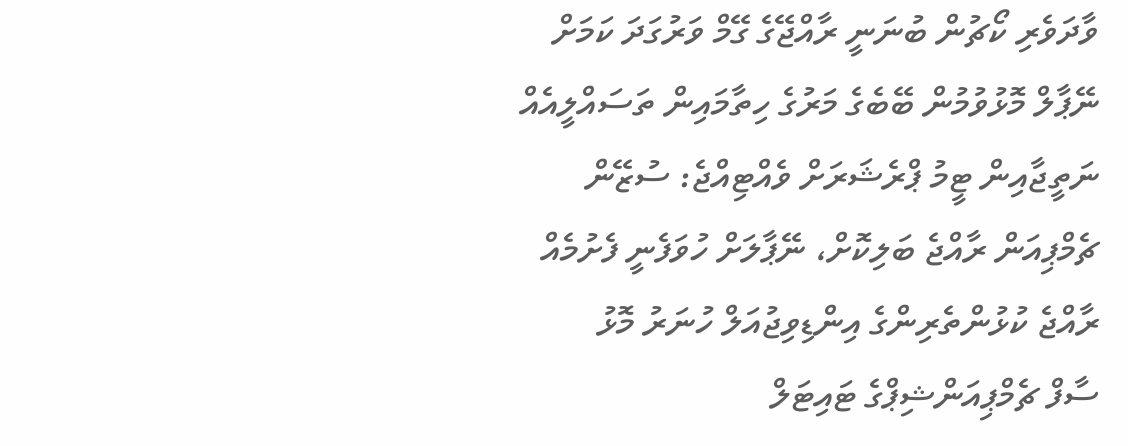ވާދަވެރި ކޯޗުން ބުނަނީ ރާއްޖޭގެ ގޭމް ވަރުގަދަ ކަމަށް
ނޭޕާލް މޮޅުވުމުން ބޭބެގެ މަރުގެ ހިތާމައިން ތަސައްލީއެއް
ނަތީޖާއިން ޓީމު ޕްރެޝަރަށް ވެއްޓިއްޖެ: ސުޒޭން
ޗެމްޕިއަން ރާއްޖެ ބަލިކޮށް، ނޭޕާލަށް ހުވަފެނީ ފެށުމެއް
ރާއްޖެ ކުޅުންތެރިންގެ އިންޑިވިޖުއަލް ހުނަރު މޮޅު
ސާފް ޗެމްޕިއަންޝިޕްގެ ޓައިޓަލް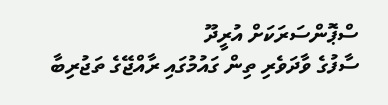ސްޕޮންސަރަކަށް އުރީދޫ
ސާފުގެ ވާދަވެރި ތިން ގައުމުގައި ރާއްޖޭގެ ތަޖުރިބާ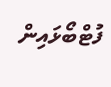ފުޓްބޯޅައިން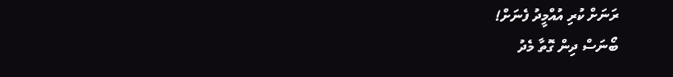ރަނަށް ކުރި އުއްމީދު ފެނަށް!
ބޯނަސް ދިން ގޮތާ މެދު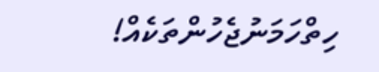ހިތްހަމަނުޖެހުންތަކެއް!